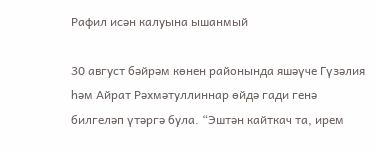Рафил исән калуына ышанмый

30 август бәйрәм көнен районында яшәүче Гүзәлия һәм Айрат Рәхмәтуллиннар өйдә гади генә билгеләп үтәргә була. “Эштән кайткач та, ирем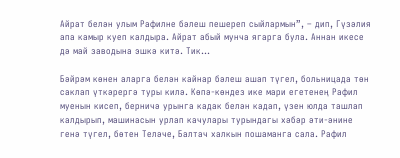Айрат белән улым Рафилне бәлеш пешереп сыйлармын”, – дип, Гүзәлия апа камыр куеп калдыра. Айрат абый мунча ягарга була. Аннан икесе дә май заводына эшкә китә. Тик…

Бәйрәм көнен аларга белән кайнар бәлеш ашап түгел, больницада төн саклап үткәрергә туры килә. Көпә-көндез ике мари егетенең Рафил муенын кисеп, берничә урынга кадак белән кадап, үзен юлда ташлап калдырып, машинасын урлап качулары турындагы хәбәр әти-әнине генә түгел, бөтен Теләче, Балтач халкын пошаманга сала. Рафил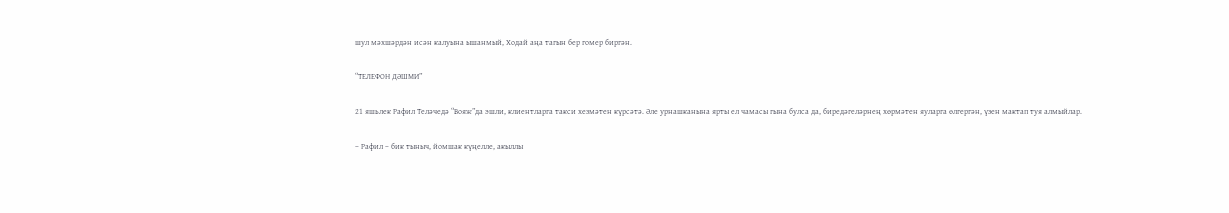шул мәхшәрдән исән калуына ышанмый, Ходай аңа тагын бер гомер биргән.

“ТЕЛЕФОН ДӘШМИ”

21 яшьлек Рафил Теләчедә “Вояж”да эшли, клиентларга такси хезмәтен күрсәтә. Әле урнашканына ярты ел чамасы гына булса да, биредәгеләрнең хөрмәтен яуларга өлгергән, үзен мактап туя алмыйлар.

– Рафил – бик тыныч, йомшак күңелле, акыллы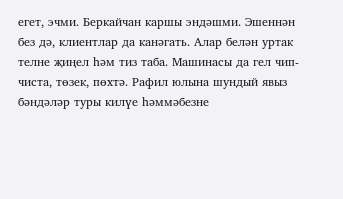егет, эчми. Беркайчан каршы эндәшми. Эшеннән без дә, клиентлар да канәгать. Алар белән уртак телне җиңел һәм тиз таба. Машинасы да гел чип-чиста, төзек, пөхтә. Рафил юлына шундый явыз бәндәләр туры килүе һәммәбезне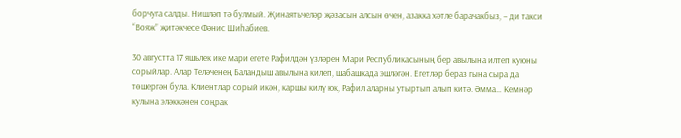борчуга салды. Нишләп тә булмый. Җинаятьчеләр җәзасын алсын өчен, азакка хәтле барачакбыз, – ди такси “Вояж” җитәкчесе Фәнис Шиһабиев.

30 августта 17 яшьлек ике мари егете Рафилдән үзләрен Мари Республикасының бер авылына илтеп куюны сорыйлар. Алар Теләченең Баландыш авылына килеп, шабашкада эшләгән. Егетләр бераз гына сыра да төшергән була. Клиентлар сорый икән, каршы килү юк, Рафил аларны утыртып алып китә. Әмма… Кемнәр кулына эләккәнен соңрак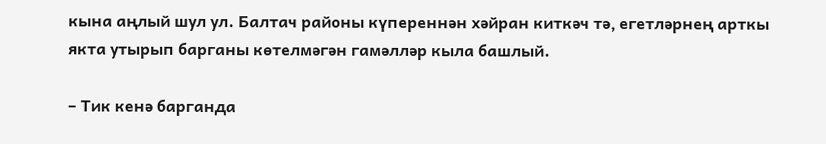кына аңлый шул ул. Балтач районы күпереннән хәйран киткәч тә, егетләрнең арткы якта утырып барганы көтелмәгән гамәлләр кыла башлый.

– Тик кенә барганда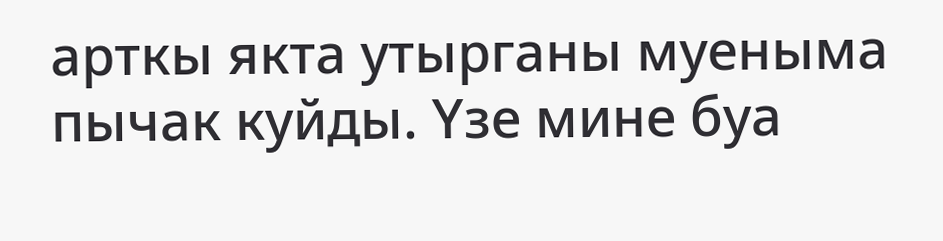арткы якта утырганы муеныма пычак куйды. Үзе мине буа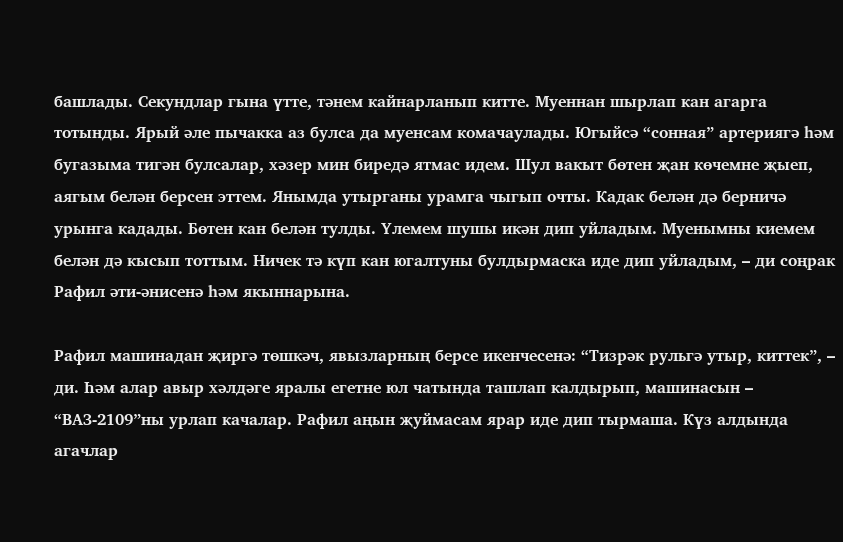башлады. Секундлар гына үтте, тәнем кайнарланып китте. Муеннан шырлап кан агарга тотынды. Ярый әле пычакка аз булса да муенсам комачаулады. Югыйсә “сонная” артериягә һәм бугазыма тигән булсалар, хәзер мин биредә ятмас идем. Шул вакыт бөтен җан көчемне җыеп, аягым белән берсен эттем. Янымда утырганы урамга чыгып очты. Кадак белән дә берничә урынга кадады. Бөтен кан белән тулды. Үлемем шушы икән дип уйладым. Муенымны киемем белән дә кысып тоттым. Ничек тә күп кан югалтуны булдырмаска иде дип уйладым, – ди соңрак Рафил әти-әнисенә һәм якыннарына.

Рафил машинадан җиргә төшкәч, явызларның берсе икенчесенә: “Тизрәк рульгә утыр, киттек”, – ди. Һәм алар авыр хәлдәге яралы егетне юл чатында ташлап калдырып, машинасын – “ВАЗ-2109”ны урлап качалар. Рафил аңын җуймасам ярар иде дип тырмаша. Күз алдында агачлар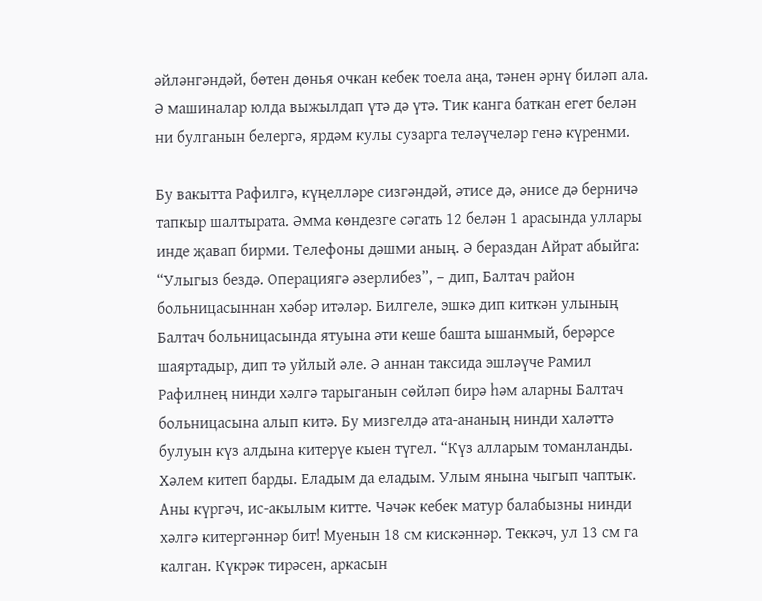әйләнгәндәй, бөтен дөнья очкан кебек тоела аңа, тәнен әрнү биләп ала. Ә машиналар юлда выжылдап үтә дә үтә. Тик канга баткан егет белән ни булганын белергә, ярдәм кулы сузарга теләүчеләр генә күренми.

Бу вакытта Рафилгә, күңелләре сизгәндәй, әтисе дә, әнисе дә берничә тапкыр шалтырата. Әмма көндезге сәгать 12 белән 1 арасында уллары инде җавап бирми. Телефоны дәшми аның. Ә бераздан Айрат абыйга: “Улыгыз бездә. Операциягә әзерлибез”, – дип, Балтач район больницасыннан хәбәр итәләр. Билгеле, эшкә дип киткән улының Балтач больницасында ятуына әти кеше башта ышанмый, берәрсе шаяртадыр, дип тә уйлый әле. Ә аннан таксида эшләүче Рамил Рафилнең нинди хәлгә тарыганын сөйләп бирә һәм аларны Балтач больницасына алып китә. Бу мизгелдә ата-ананың нинди халәттә булуын күз алдына китерүе кыен түгел. “Күз алларым томанланды. Хәлем китеп барды. Еладым да еладым. Улым янына чыгып чаптык. Аны күргәч, ис-акылым китте. Чәчәк кебек матур балабызны нинди хәлгә китергәннәр бит! Муенын 18 см кискәннәр. Теккәч, ул 13 см га калган. Күкрәк тирәсен, аркасын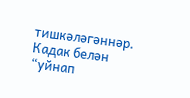тишкәләгәннәр. Кадак белән “уйнап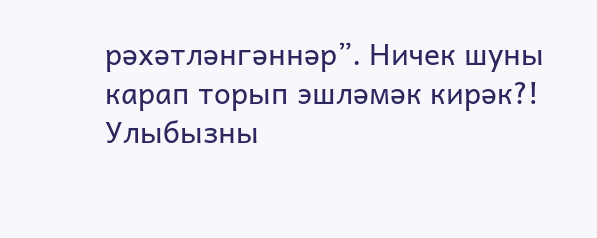рәхәтләнгәннәр”. Ничек шуны карап торып эшләмәк кирәк?! Улыбызны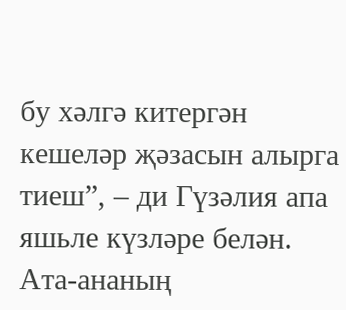бу хәлгә китергән кешеләр җәзасын алырга тиеш”, – ди Гүзәлия апа яшьле күзләре белән. Ата-ананың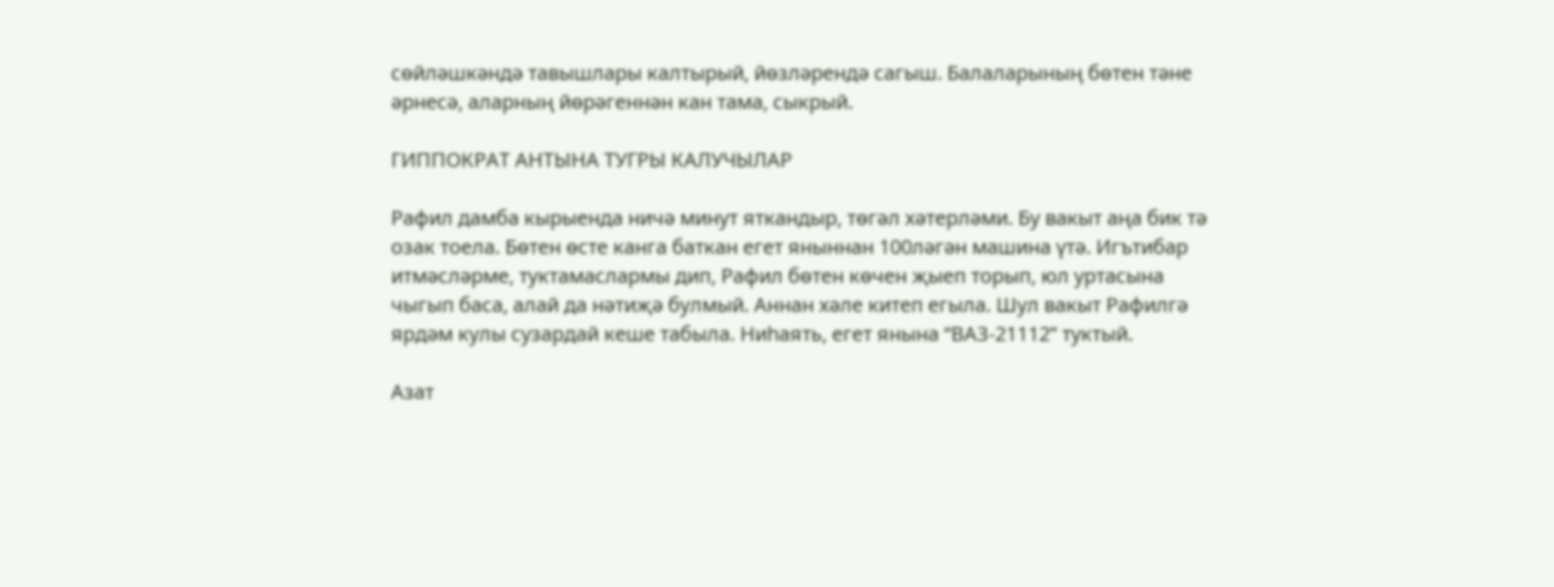сөйләшкәндә тавышлары калтырый, йөзләрендә сагыш. Балаларының бөтен тәне әрнесә, аларның йөрәгеннән кан тама, сыкрый.

ГИППОКРАТ АНТЫНА ТУГРЫ КАЛУЧЫЛАР

Рафил дамба кырыенда ничә минут яткандыр, төгәл хәтерләми. Бу вакыт аңа бик тә озак тоела. Бөтен өсте канга баткан егет яныннан 100ләгән машина үтә. Игътибар итмәсләрме, туктамаслармы дип, Рафил бөтен көчен җыеп торып, юл уртасына чыгып баса, алай да нәтиҗә булмый. Аннан хәле китеп егыла. Шул вакыт Рафилгә ярдәм кулы сузардай кеше табыла. Ниһаять, егет янына “ВАЗ-21112” туктый.

Азат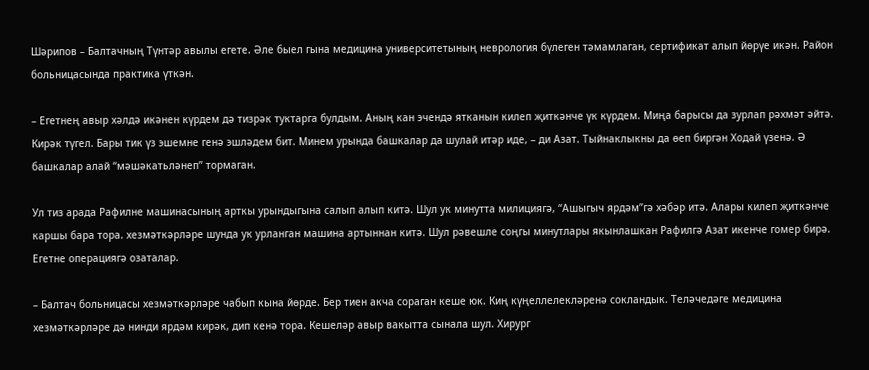Шәрипов – Балтачның Түнтәр авылы егете. Әле быел гына медицина университетының неврология бүлеген тәмамлаган, сертификат алып йөрүе икән. Район больницасында практика үткән.

– Егетнең авыр хәлдә икәнен күрдем дә тизрәк туктарга булдым. Аның кан эчендә ятканын килеп җиткәнче үк күрдем. Миңа барысы да зурлап рәхмәт әйтә. Кирәк түгел. Бары тик үз эшемне генә эшләдем бит. Минем урында башкалар да шулай итәр иде, – ди Азат. Тыйнаклыкны да өеп биргән Ходай үзенә. Ә башкалар алай “мәшәкатьләнеп” тормаган.

Ул тиз арада Рафилне машинасының арткы урындыгына салып алып китә. Шул ук минутта милициягә, “Ашыгыч ярдәм”гә хәбәр итә. Алары килеп җиткәнче каршы бара тора. хезмәткәрләре шунда ук урланган машина артыннан китә. Шул рәвешле соңгы минутлары якынлашкан Рафилгә Азат икенче гомер бирә. Егетне операциягә озаталар.

– Балтач больницасы хезмәткәрләре чабып кына йөрде. Бер тиен акча сораган кеше юк. Киң күңеллелекләренә сокландык. Теләчедәге медицина хезмәткәрләре дә нинди ярдәм кирәк, дип кенә тора. Кешеләр авыр вакытта сынала шул. Хирург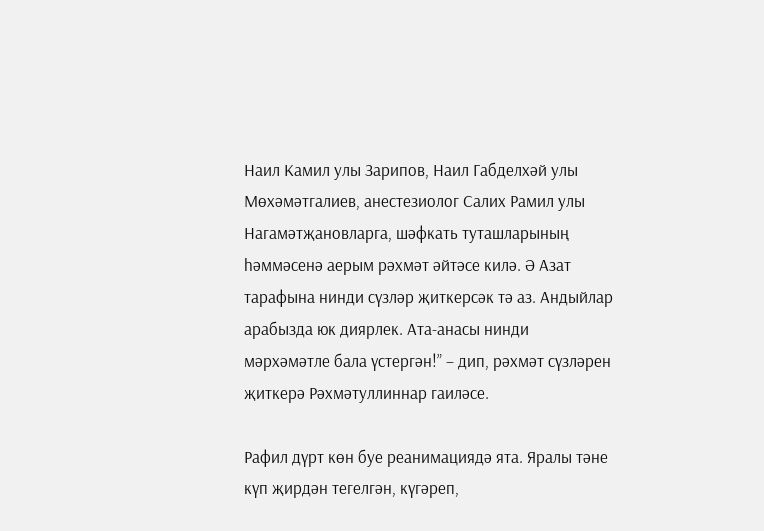Наил Камил улы Зарипов, Наил Габделхәй улы Мөхәмәтгалиев, анестезиолог Салих Рамил улы Нагамәтҗановларга, шәфкать туташларының һәммәсенә аерым рәхмәт әйтәсе килә. Ә Азат тарафына нинди сүзләр җиткерсәк тә аз. Андыйлар арабызда юк диярлек. Ата-анасы нинди мәрхәмәтле бала үстергән!” – дип, рәхмәт сүзләрен җиткерә Рәхмәтуллиннар гаиләсе.

Рафил дүрт көн буе реанимациядә ята. Яралы тәне күп җирдән тегелгән, күгәреп,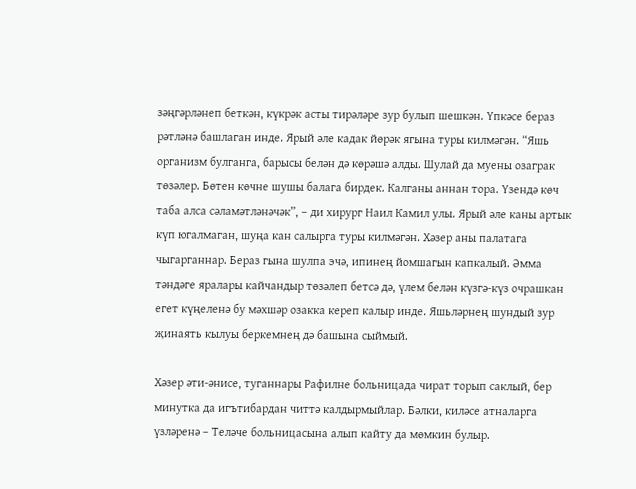зәңгәрләнеп беткән, күкрәк асты тирәләре зур булып шешкән. Үпкәсе бераз рәтләнә башлаган инде. Ярый әле кадак йөрәк ягына туры килмәгән. “Яшь организм булганга, барысы белән дә көрәшә алды. Шулай да муены озаграк төзәлер. Бөтен көчне шушы балага бирдек. Калганы аннан тора. Үзендә көч таба алса сәламәтләнәчәк”, – ди хирург Наил Камил улы. Ярый әле каны артык күп югалмаган, шуңа кан салырга туры килмәгән. Хәзер аны палатага чыгарганнар. Бераз гына шулпа эчә, ипинең йомшагын капкалый. Әмма тәндәге яралары кайчандыр төзәлеп бетсә дә, үлем белән күзгә-күз очрашкан егет күңеленә бу мәхшәр озакка кереп калыр инде. Яшьләрнең шундый зур җинаять кылуы беркемнең дә башына сыймый.

Хәзер әти-әнисе, туганнары Рафилне больницада чират торып саклый, бер минутка да игътибардан читтә калдырмыйлар. Бәлки, киләсе атналарга үзләренә – Теләче больницасына алып кайту да мөмкин булыр.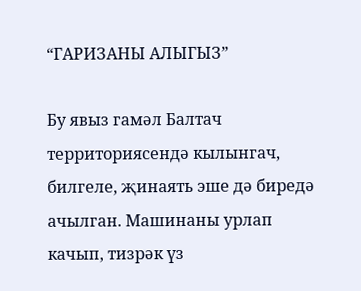“ГАРИЗАНЫ АЛЫГЫЗ”

Бу явыз гамәл Балтач территориясендә кылынгач, билгеле, җинаять эше дә биредә ачылган. Машинаны урлап качып, тизрәк үз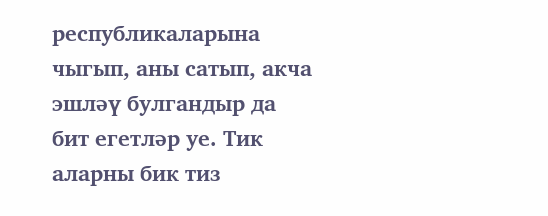республикаларына чыгып, аны сатып, акча эшләү булгандыр да бит егетләр уе. Тик аларны бик тиз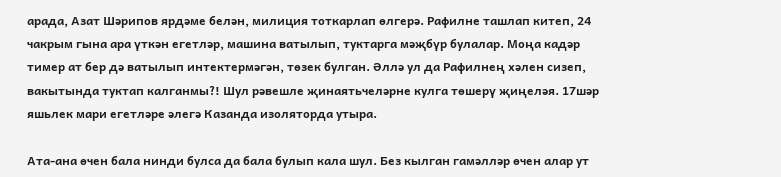арада, Азат Шәрипов ярдәме белән, милиция тоткарлап өлгерә. Рафилне ташлап китеп, 24 чакрым гына ара үткән егетләр, машина ватылып, туктарга мәҗбүр булалар. Моңа кадәр тимер ат бер дә ватылып интектермәгән, төзек булган. Әллә ул да Рафилнең хәлен сизеп, вакытында туктап калганмы?! Шул рәвешле җинаятьчеләрне кулга төшерү җиңеләя. 17шәр яшьлек мари егетләре әлегә Казанда изоляторда утыра.

Ата-ана өчен бала нинди булса да бала булып кала шул. Без кылган гамәлләр өчен алар ут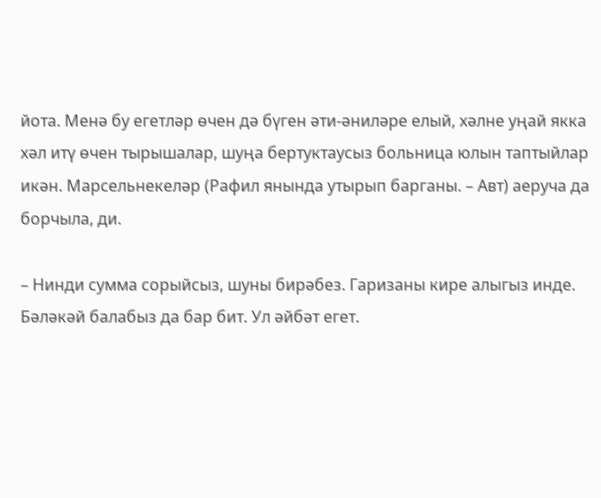йота. Менә бу егетләр өчен дә бүген әти-әниләре елый, хәлне уңай якка хәл итү өчен тырышалар, шуңа бертуктаусыз больница юлын таптыйлар икән. Марсельнекеләр (Рафил янында утырып барганы. – Авт) аеруча да борчыла, ди.

– Нинди сумма сорыйсыз, шуны бирәбез. Гаризаны кире алыгыз инде. Бәләкәй балабыз да бар бит. Ул әйбәт егет.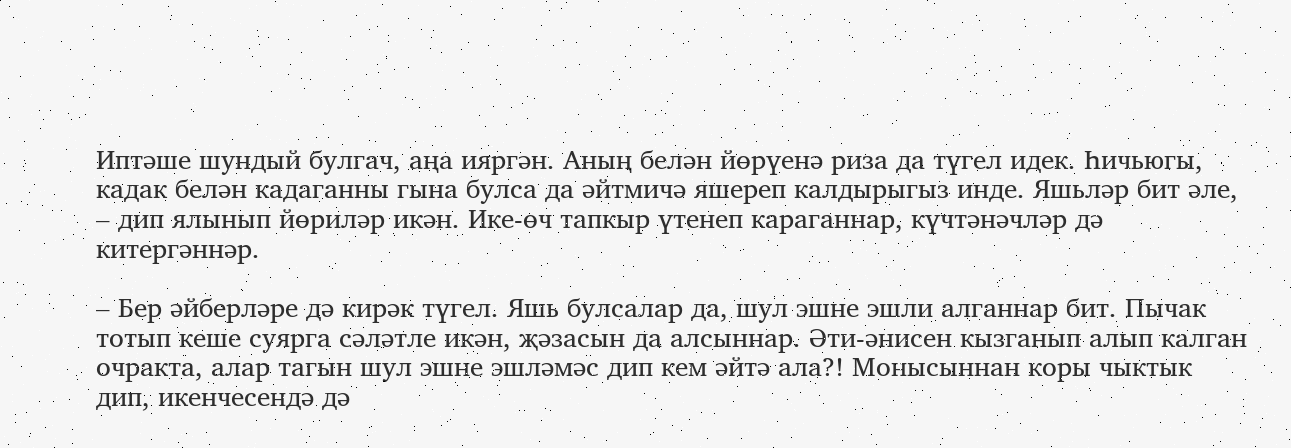Иптәше шундый булгач, аңа ияргән. Аның белән йөрүенә риза да түгел идек. Һичьюгы, кадак белән кадаганны гына булса да әйтмичә яшереп калдырыгыз инде. Яшьләр бит әле, – дип ялынып йөриләр икән. Ике-өч тапкыр үтенеп караганнар, күчтәнәчләр дә китергәннәр.

– Бер әйберләре дә кирәк түгел. Яшь булсалар да, шул эшне эшли алганнар бит. Пычак тотып кеше суярга сәләтле икән, җәзасын да алсыннар. Әти-әнисен кызганып алып калган очракта, алар тагын шул эшне эшләмәс дип кем әйтә ала?! Монысыннан коры чыктык дип, икенчесендә дә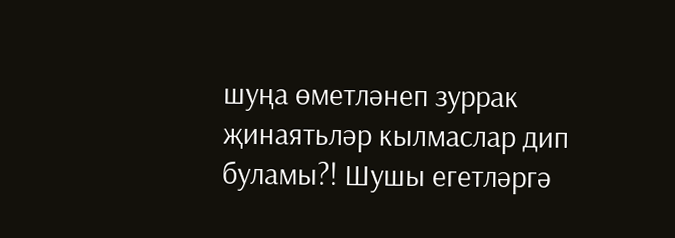шуңа өметләнеп зуррак җинаятьләр кылмаслар дип буламы?! Шушы егетләргә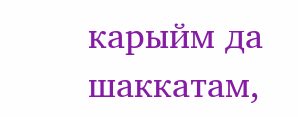карыйм да шаккатам,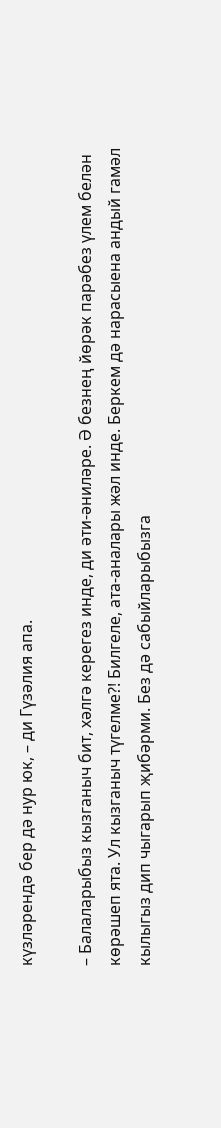күзләрендә бер дә нур юк, – ди Гүзәлия апа.

– Балаларыбыз кызганыч бит, хәлгә керегез инде, ди әти-әниләре. Ә безнең йөрәк парәбез үлем белән көрәшеп ята. Ул кызганыч түгелме?! Билгеле, ата-аналары жәл инде. Беркем дә нарасыена андый гамәл кылыгыз дип чыгарып җибәрми. Без дә сабыйларыбызга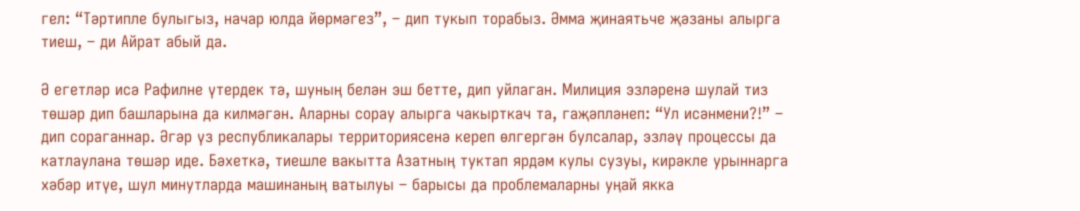гел: “Тәртипле булыгыз, начар юлда йөрмәгез”, – дип тукып торабыз. Әмма җинаятьче җәзаны алырга тиеш, – ди Айрат абый да.

Ә егетләр исә Рафилне үтердек тә, шуның белән эш бетте, дип уйлаган. Милиция эзләренә шулай тиз төшәр дип башларына да килмәгән. Аларны сорау алырга чакырткач та, гаҗәпләнеп: “Ул исәнмени?!” – дип сораганнар. Әгәр үз республикалары территориясенә кереп өлгергән булсалар, эзләү процессы да катлаулана төшәр иде. Бәхеткә, тиешле вакытта Азатның туктап ярдәм кулы сузуы, кирәкле урыннарга хәбәр итүе, шул минутларда машинаның ватылуы – барысы да проблемаларны уңай якка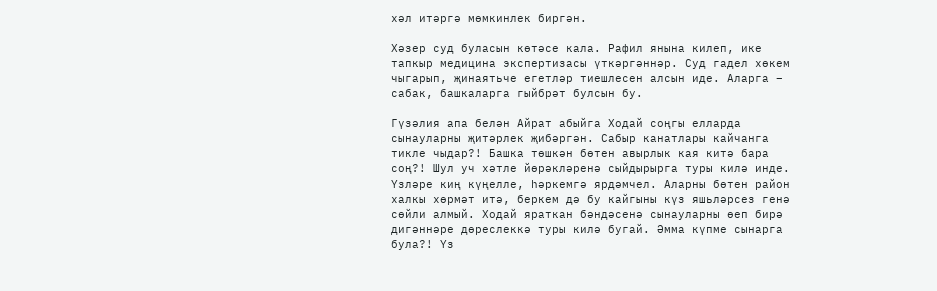хәл итәргә мөмкинлек биргән.

Хәзер суд буласын көтәсе кала. Рафил янына килеп, ике тапкыр медицина экспертизасы үткәргәннәр. Суд гадел хөкем чыгарып, җинаятьче егетләр тиешлесен алсын иде. Аларга – сабак, башкаларга гыйбрәт булсын бу.

Гүзәлия апа белән Айрат абыйга Ходай соңгы елларда сынауларны җитәрлек җибәргән. Сабыр канатлары кайчанга тикле чыдар?! Башка төшкән бөтен авырлык кая китә бара соң?! Шул уч хәтле йөрәкләренә сыйдырырга туры килә инде. Үзләре киң күңелле, һәркемгә ярдәмчел. Аларны бөтен район халкы хөрмәт итә, беркем дә бу кайгыны күз яшьләрсез генә сөйли алмый. Ходай яраткан бәндәсенә сынауларны өеп бирә дигәннәре дөреслеккә туры килә бугай. Әмма күпме сынарга була?! Үз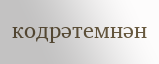кодрәтемнән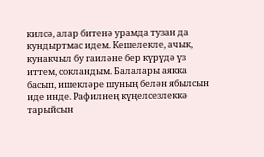килсә, алар битенә урамда тузан да кундыртмас идем. Кешелекле, ачык, кунакчыл бу гаиләне бер күрүдә үз иттем, сокландым. Балалары аякка басып, ишекләре шуның белән ябылсын иде инде. Рафилнең күңелсезлеккә тарыйсын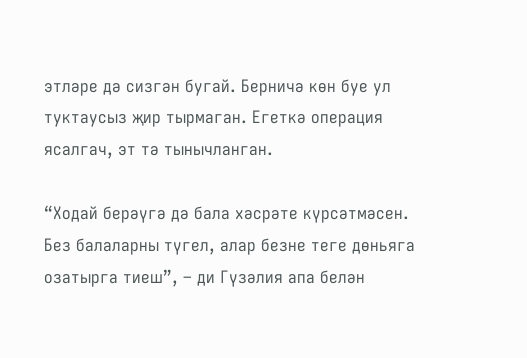этләре дә сизгән бугай. Берничә көн буе ул туктаусыз җир тырмаган. Егеткә операция ясалгач, эт тә тынычланган.

“Ходай берәүгә дә бала хәсрәте күрсәтмәсен. Без балаларны түгел, алар безне теге дөньяга озатырга тиеш”, – ди Гүзәлия апа белән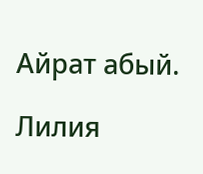Айрат абый.

Лилия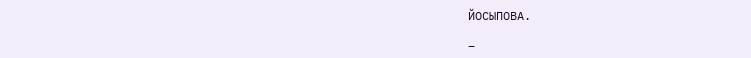ЙОСЫПОВА.

–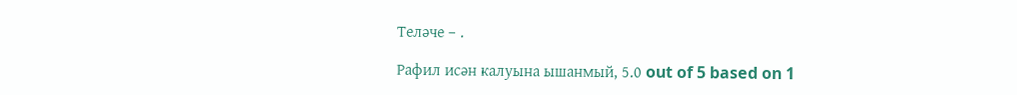Теләче – .

Рафил исән калуына ышанмый, 5.0 out of 5 based on 1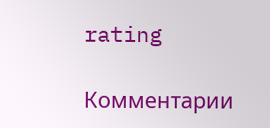rating

Комментарии